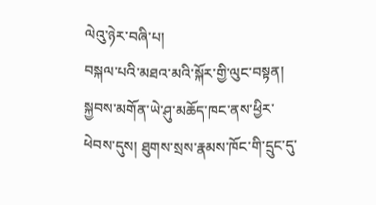ལེའུ་ཉེར་བཞི་པ།
བསྐལ་པའི་མཐའ་མའི་སྐོར་གྱི་ལུང་བསྟན།
སྐྱབས་མགོན་ཡེ་ཤུ་མཆོད་ཁང་ནས་ཕྱིར་ཕེབས་དུས། ཐུགས་སྲས་རྣམས་ཁོང་གི་དྲུང་དུ་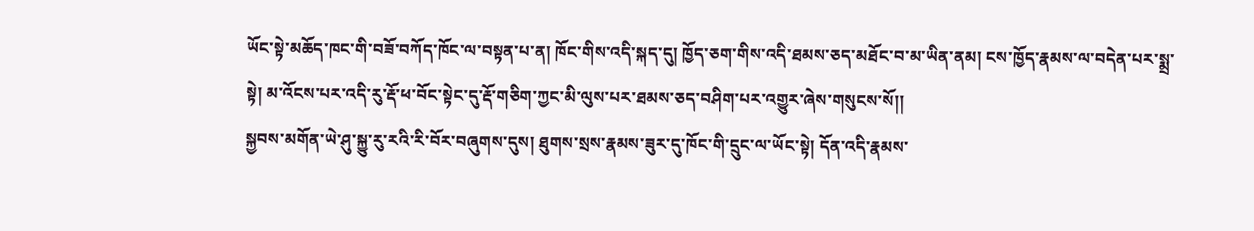ཡོང་སྟེ་མཆོད་ཁང་གི་བཟོ་བཀོད་ཁོང་ལ་བསྟན་པ་ན། ཁོང་གིས་འདི་སྐད་དུ། ཁྱོད་ཅག་གིས་འདི་ཐམས་ཅད་མཐོང་བ་མ་ཡིན་ནམ། ངས་ཁྱོད་རྣམས་ལ་བདེན་པར་སྨྲ་སྟེ། མ་འོངས་པར་འདི་རུ་རྡོ་ཕ་བོང་སྟེང་དུ་རྡོ་གཅིག་ཀྱང་མི་ལུས་པར་ཐམས་ཅད་བཤིག་པར་འགྱུར་ཞེས་གསུངས་སོ།།
སྐྱབས་མགོན་ཡེ་ཤུ་སྐྱུ་རུ་རའི་རི་བོར་བཞུགས་དུས། ཐུགས་སྲས་རྣམས་ཟུར་དུ་ཁོང་གི་དྲུང་ལ་ཡོང་སྟེ། དོན་འདི་རྣམས་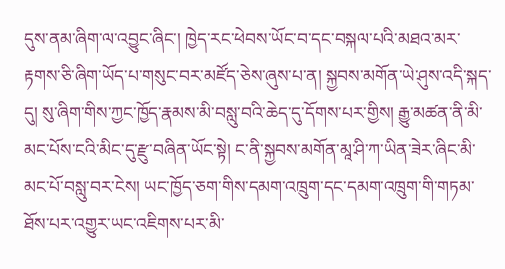དུས་ནམ་ཞིག་ལ་འབྱུང་ཞིང་། ཁྱེད་རང་ཕེབས་ཡོང་བ་དང་བསྐལ་པའི་མཐའ་མར་རྟགས་ཅི་ཞིག་ཡོད་པ་གསུང་བར་མཛོད་ཅེས་ཞུས་པ་ན། སྐྱབས་མགོན་ཡེ་ཤུས་འདི་སྐད་དུ། སུ་ཞིག་གིས་ཀྱང་ཁྱོད་རྣམས་མི་བསླུ་བའི་ཆེད་དུ་དོགས་པར་གྱིས། རྒྱུ་མཚན་ནི་མི་མང་པོས་ངའི་མིང་དུ་རྫུ་བཞིན་ཡོང་སྟེ། ང་ནི་སྐྱབས་མགོན་མཱ་ཤི་ཀ་ཡིན་ཟེར་ཞིང་མི་མང་པོ་བསླུ་བར་ངེས། ཡང་ཁྱོད་ཅག་གིས་དམག་འཁྲུག་དང་དམག་འཁྲུག་གི་གཏམ་ཐོས་པར་འགྱུར་ཡང་འཇིགས་པར་མི་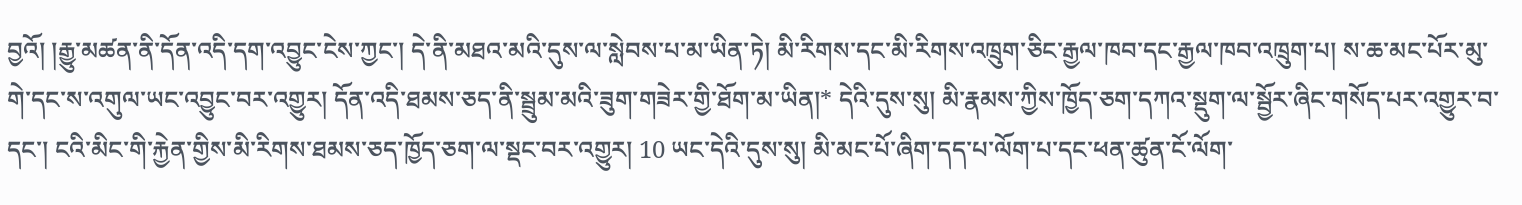བྱའོ། །རྒྱུ་མཚན་ནི་དོན་འདི་དག་འབྱུང་ངེས་ཀྱང་། དེ་ནི་མཐའ་མའི་དུས་ལ་སླེབས་པ་མ་ཡིན་ཏེ། མི་རིགས་དང་མི་རིགས་འཁྲུག་ཅིང་རྒྱལ་ཁབ་དང་རྒྱལ་ཁབ་འཁྲུག་པ། ས་ཆ་མང་པོར་མུ་གེ་དང་ས་འགུལ་ཡང་འབྱུང་བར་འགྱུར། དོན་འདི་ཐམས་ཅད་ནི་སྦྲུམ་མའི་ཟུག་གཟེར་གྱི་ཐོག་མ་ཡིན།* དེའི་དུས་སུ། མི་རྣམས་ཀྱིས་ཁྱོད་ཅག་དཀའ་སྡུག་ལ་སྦྱོར་ཞིང་གསོད་པར་འགྱུར་བ་དང་། ངའི་མིང་གི་རྐྱེན་གྱིས་མི་རིགས་ཐམས་ཅད་ཁྱོད་ཅག་ལ་སྡང་བར་འགྱུར། 10 ཡང་དེའི་དུས་སུ། མི་མང་པོ་ཞིག་དད་པ་ལོག་པ་དང་ཕན་ཚུན་ངོ་ལོག་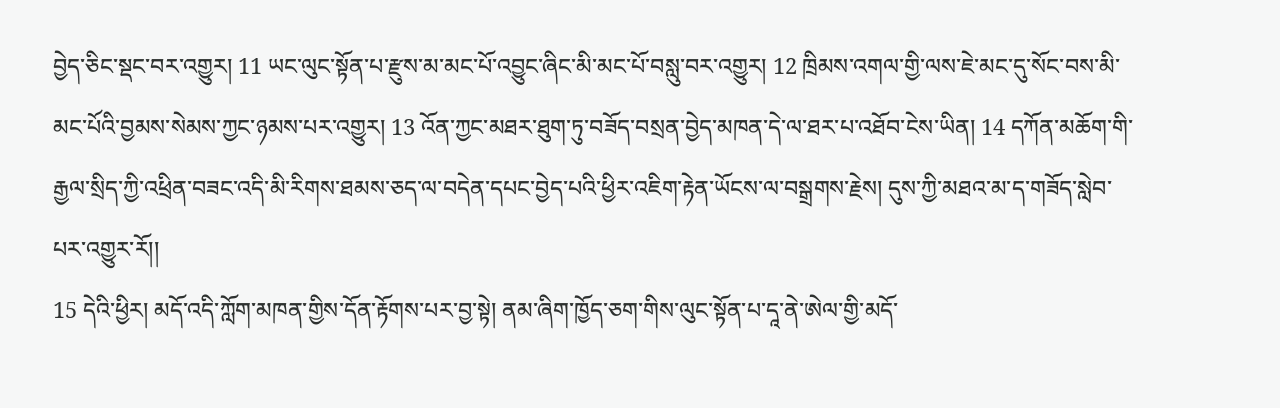བྱེད་ཅིང་སྡང་བར་འགྱུར། 11 ཡང་ལུང་སྟོན་པ་རྫུས་མ་མང་པོ་འབྱུང་ཞིང་མི་མང་པོ་བསླུ་བར་འགྱུར། 12 ཁྲིམས་འགལ་གྱི་ལས་ཇེ་མང་དུ་སོང་བས་མི་མང་པོའི་བྱམས་སེམས་ཀྱང་ཉམས་པར་འགྱུར། 13 འོན་ཀྱང་མཐར་ཐུག་ཏུ་བཟོད་བསྲན་བྱེད་མཁན་དེ་ལ་ཐར་པ་འཐོབ་ངེས་ཡིན། 14 དཀོན་མཆོག་གི་རྒྱལ་སྲིད་ཀྱི་འཕྲིན་བཟང་འདི་མི་རིགས་ཐམས་ཅད་ལ་བདེན་དཔང་བྱེད་པའི་ཕྱིར་འཇིག་རྟེན་ཡོངས་ལ་བསྒྲགས་རྗེས། དུས་ཀྱི་མཐའ་མ་ད་གཟོད་སླེབ་པར་འགྱུར་རོ།།
15 དེའི་ཕྱིར། མདོ་འདི་ཀློག་མཁན་གྱིས་དོན་རྟོགས་པར་བྱ་སྟེ། ནམ་ཞིག་ཁྱོད་ཅག་གིས་ལུང་སྟོན་པ་དཱ་ནེ་ཨེལ་གྱི་མདོ་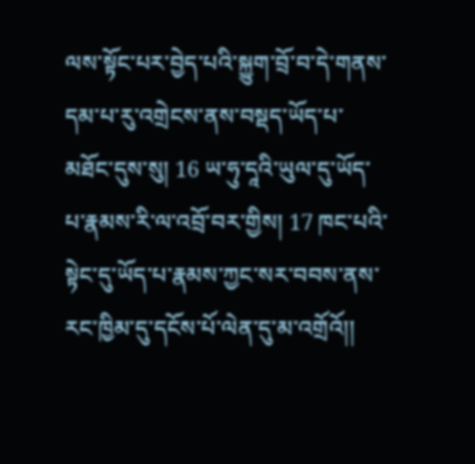ལས་སྟོང་པར་བྱེད་པའི་སྐྱུག་བྲོ་བ་དེ་གནས་དམ་པ་རུ་འགྲེངས་ནས་བསྡད་ཡོད་པ་མཐོང་དུས་སུ། 16 ཡ་ཧུ་དཱའི་ཡུལ་དུ་ཡོད་པ་རྣམས་རི་ལ་འབྲོ་བར་གྱིས། 17 ཁང་པའི་སྟེང་དུ་ཡོད་པ་རྣམས་ཀྱང་སར་བབས་ནས་རང་ཁྱིམ་དུ་དངོས་པོ་ལེན་དུ་མ་འགྲོའོ།།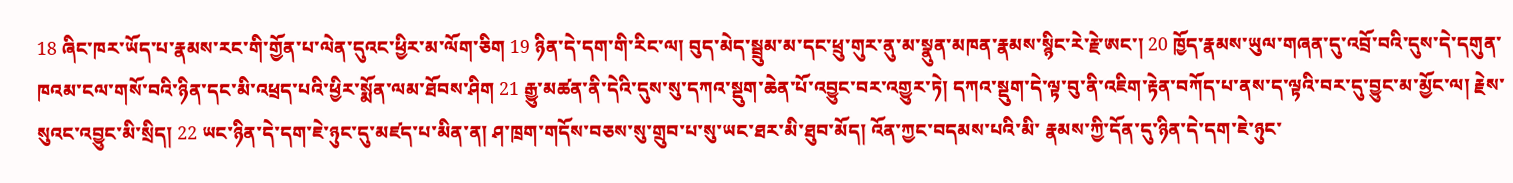18 ཞིང་ཁར་ཡོད་པ་རྣམས་རང་གི་གྱོན་པ་ལེན་དུའང་ཕྱིར་མ་ལོག་ཅིག 19 ཉིན་དེ་དག་གི་རིང་ལ། བུད་མེད་སྦྲུམ་མ་དང་ཕྲུ་གུར་ནུ་མ་སྣུན་མཁན་རྣམས་སྙིང་རེ་རྗེ་ཨང་། 20 ཁྱོད་རྣམས་ཡུལ་གཞན་དུ་འབྲོ་བའི་དུས་དེ་དགུན་ཁའམ་ངལ་གསོ་བའི་ཉིན་དང་མི་འཕྲད་པའི་ཕྱིར་སྨོན་ལམ་ཐོབས་ཤིག 21 རྒྱུ་མཚན་ནི་དེའི་དུས་སུ་དཀའ་སྡུག་ཆེན་པོ་འབྱུང་བར་འགྱུར་ཏེ། དཀའ་སྡུག་དེ་ལྟ་བུ་ནི་འཇིག་རྟེན་བཀོད་པ་ནས་ད་ལྟའི་བར་དུ་བྱུང་མ་མྱོང་ལ། རྗེས་སུའང་འབྱུང་མི་སྲིད། 22 ཡང་ཉིན་དེ་དག་ཇེ་ཉུང་དུ་མཛད་པ་མིན་ན། ཤ་ཁྲག་གདོས་བཅས་སུ་གྲུབ་པ་སུ་ཡང་ཐར་མི་ཐུབ་མོད། འོན་ཀྱང་བདམས་པའི་མི་ རྣམས་ཀྱི་དོན་དུ་ཉིན་དེ་དག་ཇེ་ཉུང་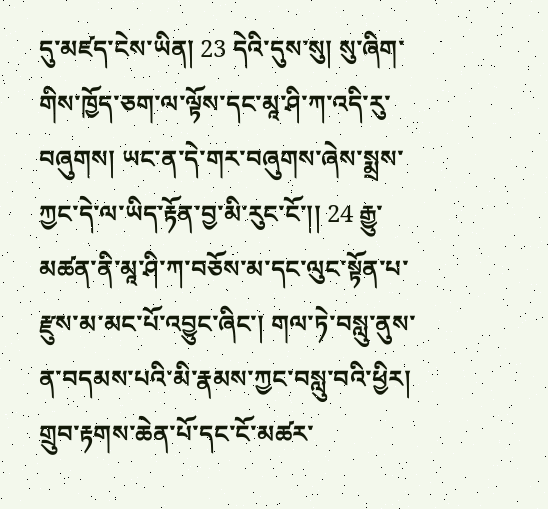དུ་མཛད་ངེས་ཡིན། 23 དེའི་དུས་སུ། སུ་ཞིག་གིས་ཁྱོད་ཅག་ལ་ལྟོས་དང་མཱ་ཤི་ཀ་འདི་རུ་བཞུགས། ཡང་ན་དེ་གར་བཞུགས་ཞེས་སྨྲས་ཀྱང་དེ་ལ་ཡིད་རྟོན་བྱ་མི་རུང་ངོ་།། 24 རྒྱུ་མཚན་ནི་མཱ་ཤི་ཀ་བཅོས་མ་དང་ལུང་སྟོན་པ་རྫུས་མ་མང་པོ་འབྱུང་ཞིང་། གལ་ཏེ་བསླུ་ནུས་ན་བདམས་པའི་མི་རྣམས་ཀྱང་བསླུ་བའི་ཕྱིར། གྲུབ་རྟགས་ཆེན་པོ་དང་ངོ་མཚར་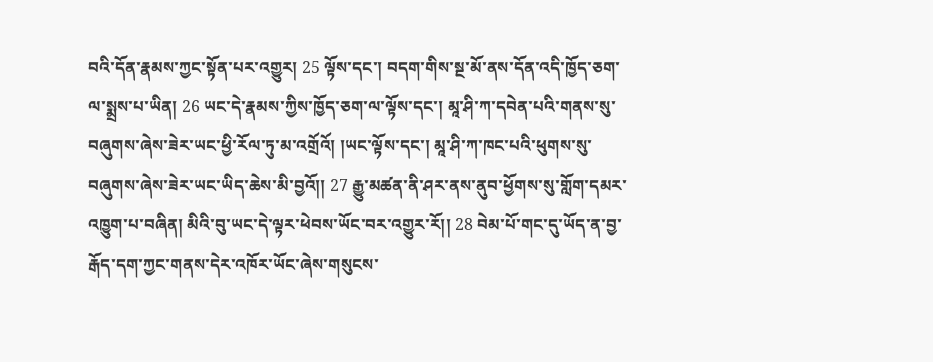བའི་དོན་རྣམས་ཀྱང་སྟོན་པར་འགྱུར། 25 ལྟོས་དང་། བདག་གིས་སྔ་མོ་ནས་དོན་འདི་ཁྱོད་ཅག་ལ་སྨྲས་པ་ཡིན། 26 ཡང་དེ་རྣམས་ཀྱིས་ཁྱོད་ཅག་ལ་ལྟོས་དང་། མཱ་ཤི་ཀ་དབེན་པའི་གནས་སུ་བཞུགས་ཞེས་ཟེར་ཡང་ཕྱི་རོལ་ཏུ་མ་འགྲོའོ། །ཡང་ལྟོས་དང་། མཱ་ཤི་ཀ་ཁང་པའི་ཕུགས་སུ་བཞུགས་ཞེས་ཟེར་ཡང་ཡིད་ཆེས་མི་བྱའོ།། 27 རྒྱུ་མཚན་ནི་ཤར་ནས་ནུབ་ཕྱོགས་སུ་གློག་དམར་འཁྱུག་པ་བཞིན། མིའི་བུ་ཡང་དེ་ལྟར་ཕེབས་ཡོང་བར་འགྱུར་རོ།། 28 བེམ་པོ་གང་དུ་ཡོད་ན་བྱ་རྒོད་དག་ཀྱང་གནས་དེར་འཁོར་ཡོང་ཞེས་གསུངས་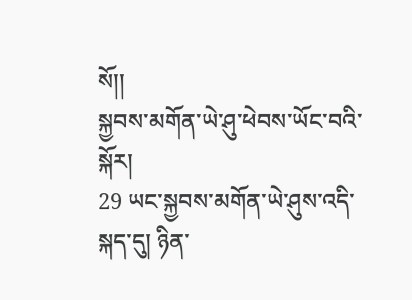སོ།།
སྐྱབས་མགོན་ཡེ་ཤུ་ཕེབས་ཡོང་བའི་སྐོར།
29 ཡང་སྐྱབས་མགོན་ཡེ་ཤུས་འདི་སྐད་དུ། ཉིན་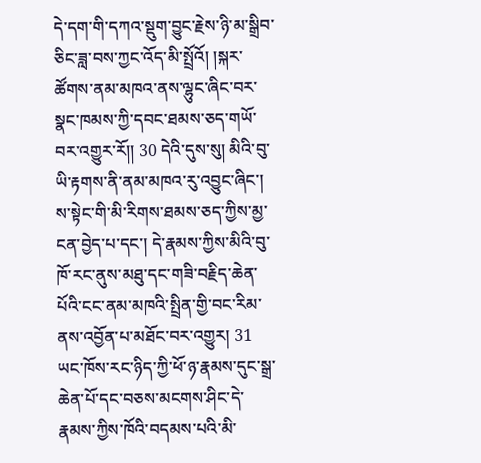དེ་དག་གི་དཀའ་སྡུག་བྱུང་རྗེས་ཉི་མ་སྒྲིབ་ཅིང་ཟླ་བས་ཀྱང་འོད་མི་སྤྲོའོ། །སྐར་ཚོགས་ནམ་མཁའ་ནས་ལྷུང་ཞིང་བར་སྣང་ཁམས་ཀྱི་དབང་ཐམས་ཅད་གཡོ་བར་འགྱུར་རོ།། 30 དེའི་དུས་སུ། མིའི་བུ་ཡི་རྟགས་ནི་ནམ་མཁའ་རུ་འབྱུང་ཞིང་། ས་སྟེང་གི་མི་རིགས་ཐམས་ཅད་ཀྱིས་མྱ་ངན་བྱེད་པ་དང་། དེ་རྣམས་ཀྱིས་མིའི་བུ་ཁོ་རང་ནུས་མཐུ་དང་གཟི་བརྗིད་ཆེན་པོའི་ངང་ནམ་མཁའི་སྤྲིན་གྱི་བང་རིམ་ནས་འབྱོན་པ་མཐོང་བར་འགྱུར། 31 ཡང་ཁོས་རང་ཉིད་ཀྱི་ཕོ་ཉ་རྣམས་དུང་སྒྲ་ཆེན་པོ་དང་བཅས་མངགས་ཤིང་དེ་རྣམས་ཀྱིས་ཁོའི་བདམས་པའི་མི་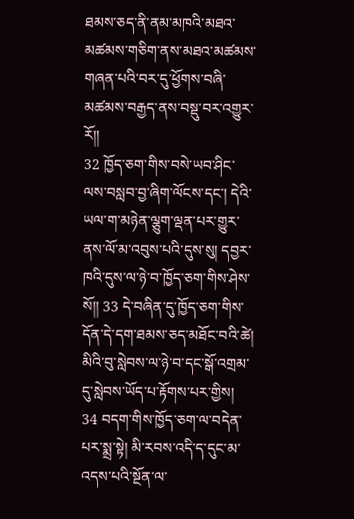ཐམས་ཅད་ནི་ནམ་མཁའི་མཐའ་མཚམས་གཅིག་ནས་མཐའ་མཚམས་གཞན་པའི་བར་དུ་ཕྱོགས་བཞི་མཚམས་བརྒྱད་ནས་བསྡུ་བར་འགྱུར་རོ།།
32 ཁྱོད་ཅག་གིས་བསེ་ཡབ་ཤིང་ལས་བསླབ་བྱ་ཞིག་ལོངས་དང་། དེའི་ཡལ་ག་མཉེན་ལྕུག་ལྡན་པར་གྱུར་ནས་ལོ་མ་འབུས་པའི་དུས་སུ། དབྱར་ཁའི་དུས་ལ་ཉེ་བ་ཁྱོད་ཅག་གིས་ཤེས་སོ།། 33 དེ་བཞིན་དུ་ཁྱོད་ཅག་གིས་དོན་དེ་དག་ཐམས་ཅད་མཐོང་བའི་ཚེ། མིའི་བུ་སླེབས་ལ་ཉེ་བ་དང་སྒོ་འགྲམ་དུ་སླེབས་ཡོད་པ་རྟོགས་པར་གྱིས། 34 བདག་གིས་ཁྱོད་ཅག་ལ་བདེན་པར་སྨྲ་སྟེ། མི་རབས་འདི་ད་དུང་མ་འདས་པའི་སྔོན་ལ་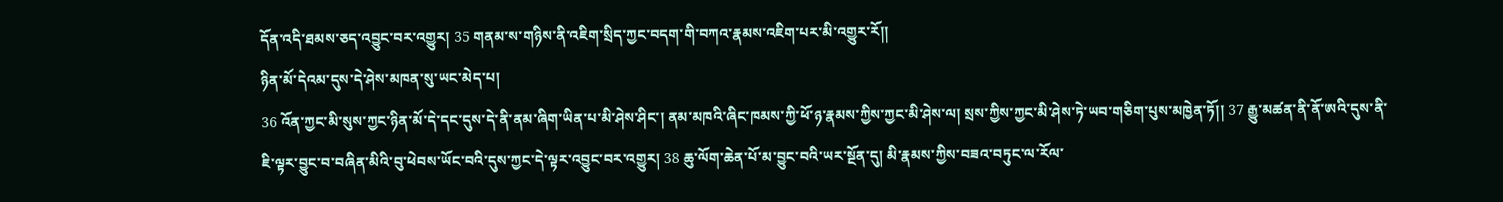དོན་འདི་ཐམས་ཅད་འབྱུང་བར་འགྱུར། 35 གནམ་ས་གཉིས་ནི་འཇིག་སྲིད་ཀྱང་བདག་གི་བཀའ་རྣམས་འཇིག་པར་མི་འགྱུར་རོ།།
ཉིན་མོ་དེའམ་དུས་དེ་ཤེས་མཁན་སུ་ཡང་མེད་པ།
36 འོན་ཀྱང་མི་སུས་ཀྱང་ཉིན་མོ་དེ་དང་དུས་དེ་ནི་ནམ་ཞིག་ཡིན་པ་མི་ཤེས་ཤིང་། ནམ་མཁའི་ཞིང་ཁམས་ཀྱི་ཕོ་ཉ་རྣམས་ཀྱིས་ཀྱང་མི་ཤེས་ལ། སྲས་ཀྱིས་ཀྱང་མི་ཤེས་ཏེ་ཡབ་གཅིག་པུས་མཁྱེན་ཏོ།། 37 རྒྱུ་མཚན་ནི་ནོ་ཨའི་དུས་ནི་ཇི་ལྟར་བྱུང་བ་བཞིན་མིའི་བུ་ཕེབས་ཡོང་བའི་དུས་ཀྱང་དེ་ལྟར་འབྱུང་བར་འགྱུར། 38 ཆུ་ལོག་ཆེན་པོ་མ་བྱུང་བའི་ཡར་སྔོན་དུ། མི་རྣམས་ཀྱིས་བཟའ་བཏུང་ལ་རོལ་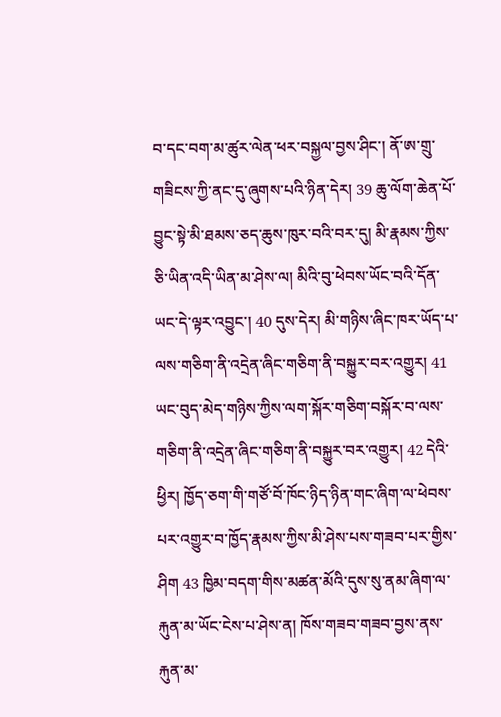བ་དང་བག་མ་ཚུར་ལེན་ཕར་བསྐྱལ་བྱས་ཤིང་། ནོ་ཨ་གྲུ་གཟིངས་ཀྱི་ནང་དུ་ཞུགས་པའི་ཉིན་དེར། 39 ཆུ་ལོག་ཆེན་པོ་བྱུང་སྟེ་མི་ཐམས་ཅད་ཆུས་ཁུར་བའི་བར་དུ། མི་རྣམས་ཀྱིས་ཅི་ཡིན་འདི་ཡིན་མ་ཤེས་ལ། མིའི་བུ་ཕེབས་ཡོང་བའི་དོན་ཡང་དེ་ལྟར་འབྱུང་། 40 དུས་དེར། མི་གཉིས་ཞིང་ཁར་ཡོད་པ་ལས་གཅིག་ནི་འདྲེན་ཞིང་གཅིག་ནི་བསྐྱུར་བར་འགྱུར། 41 ཡང་བུད་མེད་གཉིས་ཀྱིས་ལག་སྐོར་གཅིག་བསྐོར་བ་ལས་གཅིག་ནི་འདྲེན་ཞིང་གཅིག་ནི་བསྐྱུར་བར་འགྱུར། 42 དེའི་ཕྱིར། ཁྱོད་ཅག་གི་གཙོ་བོ་ཁོང་ཉིད་ཉིན་གང་ཞིག་ལ་ཕེབས་པར་འགྱུར་བ་ཁྱོད་རྣམས་ཀྱིས་མི་ཤེས་པས་གཟབ་པར་གྱིས་ཤིག 43 ཁྱིམ་བདག་གིས་མཚན་མོའི་དུས་སུ་ནམ་ཞིག་ལ་རྐུན་མ་ཡོང་ངེས་པ་ཤེས་ན། ཁོས་གཟབ་གཟབ་བྱས་ནས་རྐུན་མ་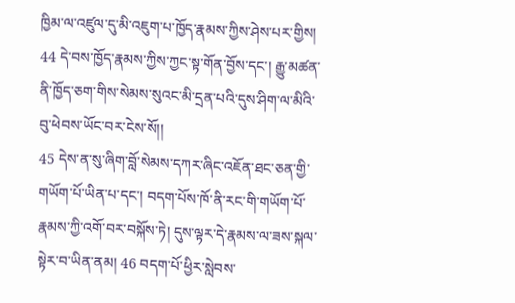ཁྱིམ་ལ་འཛུལ་དུ་མི་འཇུག་པ་ཁྱོད་རྣམས་ཀྱིས་ཤེས་པར་གྱིས། 44 དེ་བས་ཁྱོད་རྣམས་ཀྱིས་ཀྱང་སྟ་གོན་བྱོས་དང་། རྒྱུ་མཚན་ནི་ཁྱོད་ཅག་གིས་སེམས་སུའང་མི་དྲན་པའི་དུས་ཤིག་ལ་མིའི་བུ་ཕེབས་ཡོང་བར་ངེས་སོ།།
45 དེས་ན་སུ་ཞིག་བློ་སེམས་དཀར་ཞིང་འཇོན་ཐང་ཅན་གྱི་གཡོག་པོ་ཡིན་པ་དང་། བདག་པོས་ཁོ་ནི་རང་གི་གཡོག་པོ་རྣམས་ཀྱི་འགོ་བར་བསྐོས་ཏེ། དུས་ལྟར་དེ་རྣམས་ལ་ཟས་སྐལ་སྟེར་བ་ཡིན་ནམ། 46 བདག་པོ་ཕྱིར་སླེབས་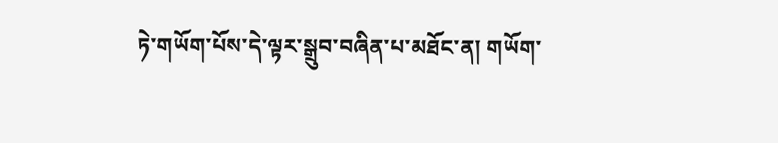ཏེ་གཡོག་པོས་དེ་ལྟར་སྒྲུབ་བཞིན་པ་མཐོང་ན། གཡོག་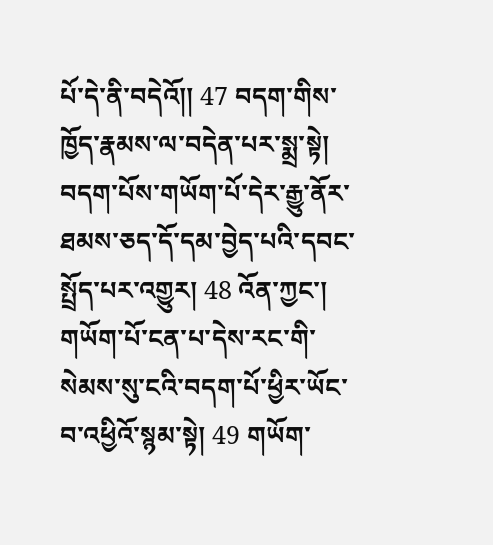པོ་དེ་ནི་བདེའོ།། 47 བདག་གིས་ཁྱོད་རྣམས་ལ་བདེན་པར་སྨྲ་སྟེ། བདག་པོས་གཡོག་པོ་དེར་རྒྱུ་ནོར་ཐམས་ཅད་དོ་དམ་བྱེད་པའི་དབང་སྤྲོད་པར་འགྱུར། 48 འོན་ཀྱང་། གཡོག་པོ་ངན་པ་དེས་རང་གི་སེམས་སུ་ངའི་བདག་པོ་ཕྱིར་ཡོང་བ་འཕྱིའོ་སྙམ་སྟེ། 49 གཡོག་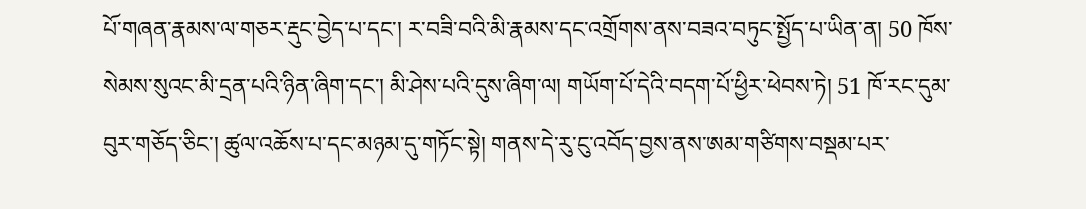པོ་གཞན་རྣམས་ལ་གཅར་རྡུང་བྱེད་པ་དང་། ར་བཟི་བའི་མི་རྣམས་དང་འགྲོགས་ནས་བཟའ་བཏུང་སྤྱོད་པ་ཡིན་ན། 50 ཁོས་སེམས་སུའང་མི་དྲན་པའི་ཉིན་ཞིག་དང་། མི་ཤེས་པའི་དུས་ཞིག་ལ། གཡོག་པོ་དེའི་བདག་པོ་ཕྱིར་ཕེབས་ཏེ། 51 ཁོ་རང་དུམ་བུར་གཅོད་ཅིང་། ཚུལ་འཆོས་པ་དང་མཉམ་དུ་གཏོང་སྟེ། གནས་དེ་རུ་ངུ་འབོད་བྱས་ནས་ཨམ་གཙིགས་བསྡམ་པར་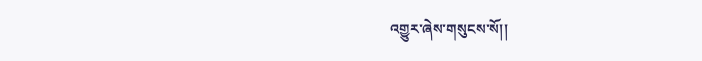འགྱུར་ཞེས་གསུངས་སོ།།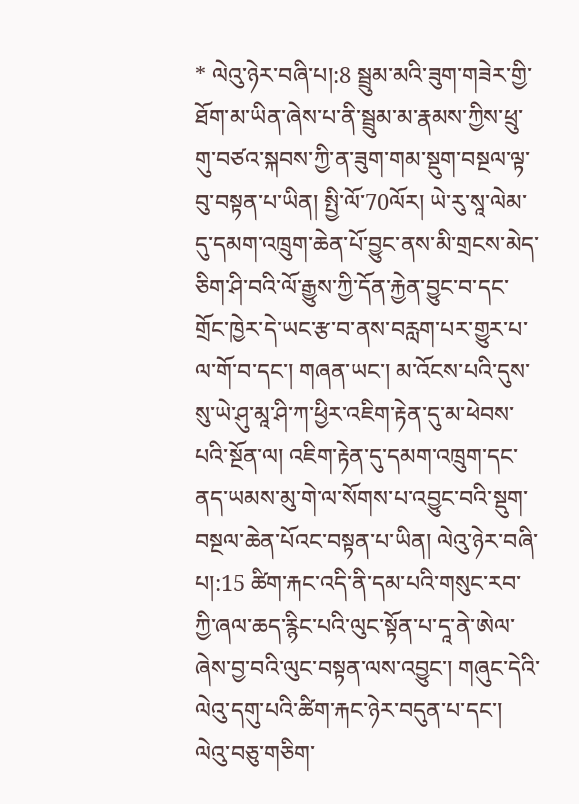* ལེའུ་ཉེར་བཞི་པ།:8 སྦྲུམ་མའི་ཟུག་གཟེར་གྱི་ཐོག་མ་ཡིན་ཞེས་པ་ནི་སྦྲུམ་མ་རྣམས་ཀྱིས་ཕྲུ་གུ་བཙའ་སྐབས་ཀྱི་ན་ཟུག་གམ་སྡུག་བསྔལ་ལྟ་བུ་བསྟན་པ་ཡིན། སྤྱི་ལོ་70ལོར། ཡེ་རུ་སཱ་ལེམ་དུ་དམག་འཁྲུག་ཆེན་པོ་བྱུང་ནས་མི་གྲངས་མེད་ཅིག་ཤི་བའི་ལོ་རྒྱུས་ཀྱི་དོན་རྐྱེན་བྱུང་བ་དང་གྲོང་ཁྱེར་དེ་ཡང་རྩ་བ་ནས་བརླག་པར་གྱུར་པ་ལ་གོ་བ་དང་། གཞན་ཡང་། མ་འོངས་པའི་དུས་སུ་ཡེ་ཤུ་མཱ་ཤི་ཀ་ཕྱིར་འཇིག་རྟེན་དུ་མ་ཕེབས་པའི་སྔོན་ལ། འཇིག་རྟེན་དུ་དམག་འཁྲུག་དང་ནད་ཡམས་མུ་གེ་ལ་སོགས་པ་འབྱུང་བའི་སྡུག་བསྔལ་ཆེན་པོའང་བསྟན་པ་ཡིན། ལེའུ་ཉེར་བཞི་པ།:15 ཚིག་རྐང་འདི་ནི་དམ་པའི་གསུང་རབ་ཀྱི་ཞལ་ཆད་རྙིང་པའི་ལུང་སྟོན་པ་དཱ་ནེ་ཨེལ་ཞེས་བྱ་བའི་ལུང་བསྟན་ལས་འབྱུང་། གཞུང་དེའི་ལེའུ་དགུ་པའི་ཚིག་རྐང་ཉེར་བདུན་པ་དང་། ལེའུ་བཅུ་གཅིག་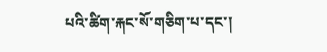པའི་ཚིག་རྐང་སོ་གཅིག་པ་དང་།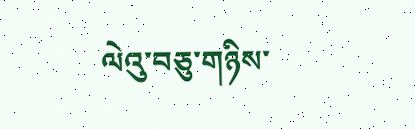ལེའུ་བཅུ་གཉིས་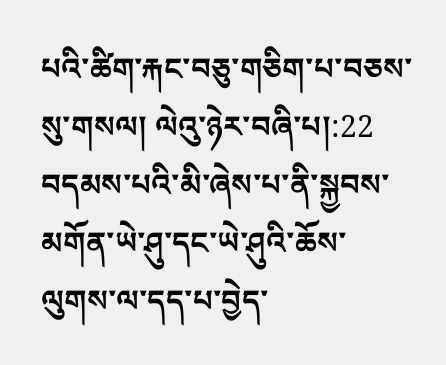པའི་ཚིག་རྐང་བཅུ་གཅིག་པ་བཅས་སུ་གསལ། ལེའུ་ཉེར་བཞི་པ།:22 བདམས་པའི་མི་ཞེས་པ་ནི་སྐྱབས་མགོན་ཡེ་ཤུ་དང་ཡེ་ཤུའི་ཆོས་ལུགས་ལ་དད་པ་བྱེད་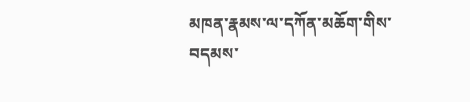མཁན་རྣམས་ལ་དཀོན་མཆོག་གིས་བདམས་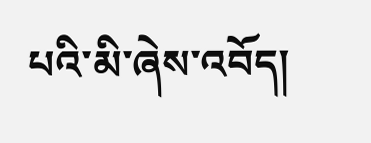པའི་མི་ཞེས་འབོད།